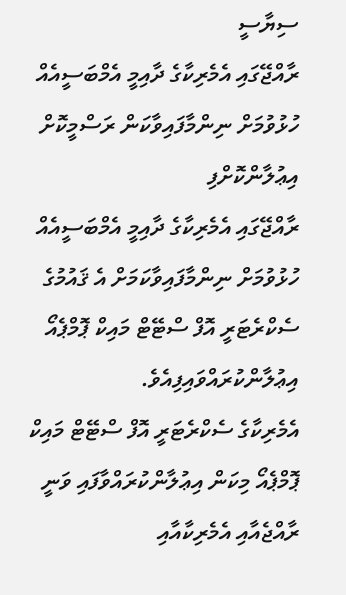ސިޔާސީ
ރާއްޖޭގައި އެމެރިކާގެ ދާއިމީ އެމްބަސީއެއް ހުޅުވުމަށް ނިންމާފައިވާކަން ރަސްމީކޮށް އިޢުލާންކޮށްފި
ރާއްޖޭގައި އެމެރިކާގެ ދާއިމީ އެމްބަސީއެއް ހުޅުވުމަށް ނިންމާފައިވާކަމަށް އެ ޤައުމުގެ ސެކްރެޓަރީ އޮފް ސްޓޭޓް މައިކް ޕޮމްޕެއޯ އިޢުލާންކުރައްވައިފިއެވެ.
އެމެރިކާގެ ސެކްރެޓަރީ އޮފް ސްޓޭޓް މައިކް ޕޮމްޕެއޯ މިކަން އިޢުލާންކުރައްވާފައި ވަނީ ރާއްޖެއާއި އެމެރިކާއާއި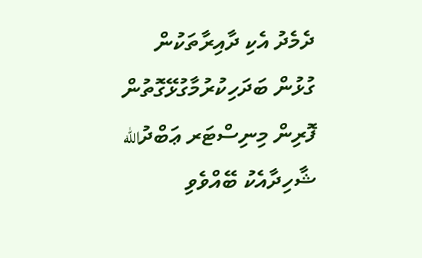ދެމެދު އެކި ދާއިރާތަކުން ގުޅުން ބަދަހިކުރުމާގުޅޭގޮތުން ފޮރިން މިނިސްޓަރ ޢަބްދުالله ޝާހިދާއެކު ބޭއްވެވި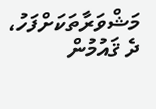މަޝްވަރާތަކަށްފަހު، ދެ ޤައުމުން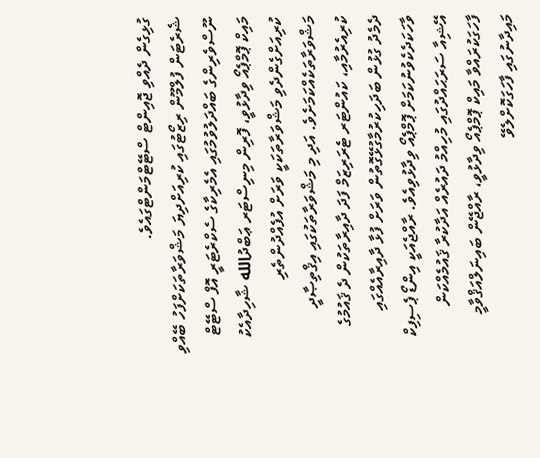ގުޅިގެން ދެއްވި ޖޮއިންޓް ސްޓޭޓްމަންޓްގައެވެ.
ޝެރެޓަން ފުލްމޫން ރިޒޯޓުގައި ކުރިއަށްދިޔަ މަޝްވަރާތަކަށްފަހު ބޭއްވި ނޫސްވެރިންގެ ބައްދަލުވުމުގައި އެމެރިކާގެ ސެކްރެޓަރީ އޮފް ސްޓޭޓް މައިކް ޕޮމްޕެއޯ ވިދާޅުވީ، ފޮރިން މިނިސްޓަރ ޢަބްދުالله ޝާހިދާއެކު ކުރިއަށްގެންދެވި މަޝްވަރާތަކަކީ ވަރަށް އުފެއްދުންތެރި މަޝްވަރާތަކެއްކަމަށެވެ. އަދި މި މަޝްވަރާތަކުގައި އިޤްތިޞާދީ ކުރިއެރުމާއި، ކައުންޓަރ ޓެރަރިޒަމް ފަދަ ދާއިރާތަކުން ދެ ޤައުމުގެ ދެމެދު ގުޅުން ބަދަހިކުރުމާގުޅޭގޮތުން ވަރަށް ފުޅާ ދާއިރާއެއްގައި ވާހަކަދެކެވުނުކަމަށް ޕޮމްޕެއޯ ވިދާޅުވިއެވެ. ރާއްޖެއަކީ އިންޑޯ ޕެސިފިކް އޭޝިއާ ސަރަޙައްދުގައި މުހިއްމު ދައުރެއް އަދާކުރާ ޤައުމެއްކަން ފާހަގަކުރައްވާ މައިކް ޕޮމްޕެއޯ ވިދާޅުވީ، ރާއްޖޭން ބައިނަލްއަޤްވާމީ މައިދާނުގައި ފާހަގަކޮށްލެވޭ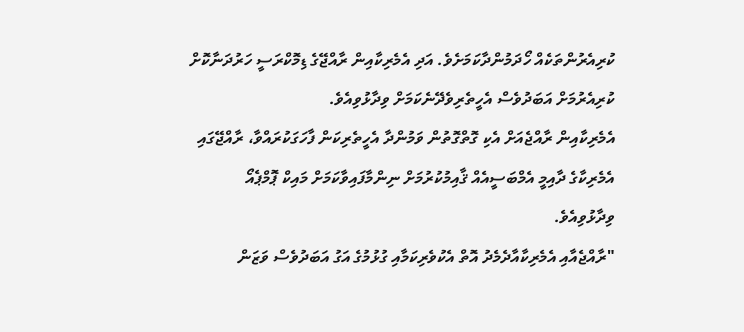ކުރިއެރުންތަކެއް ހޯދަމުންދާކަމަށެވެ. އަދި އެމެރިކާއިން ރާއްޖޭގެ ޑިމޮކްރަސީ ހަރުދަނާކޮށް ކުރިއެރުމަށް އަބަދުވެސް އެހީތެރިވެދޭނެކަމަށް ވިދާޅުވިއެވެ.
އެމެރިކާއިން ރާއްޖެއަށް އެކި ގޮތްގޮތުން ވަމުންދާ އެހީތެރިކަން ފާހަގަކުރައްވާ، ރާއްޖޭގައި އެމެރިކާގެ ދާއިމީ އެމްބަސީއެއް ޤާއިމުކުރުމަށް ނިންމާފައިވާކަމަށް މައިކް ޕޮމްޕެއޯ ވިދާޅުވިއެވެ.
"ރާއްޖެއާއި އެމެރިކާއާދެމެދު އޮތް އެކުވެރިކަމާއި ގުޅުމުގެ އަގު އަބަދުވެސް ވަޒަން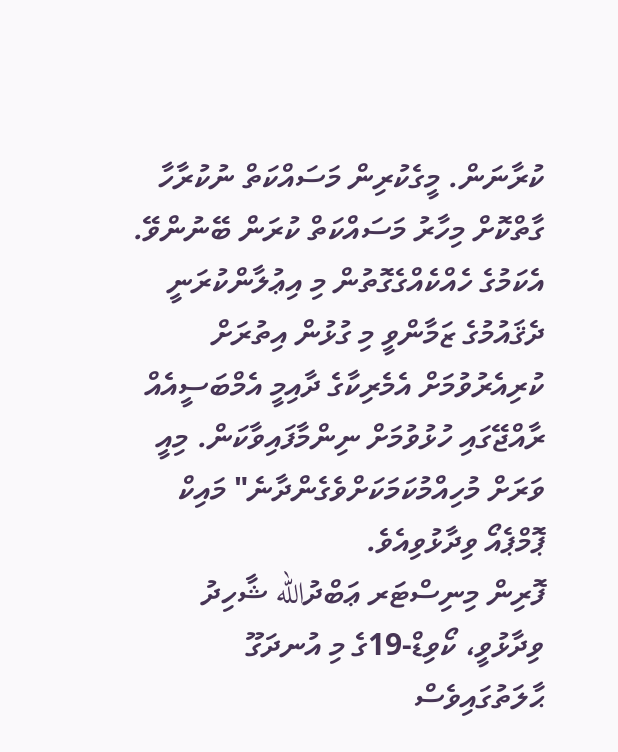ކުރާނަން. މީގެކުރިން މަސައްކަތް ނުކުރާހާ ގާތްކޮށް މިހާރު މަސައްކަތް ކުރަން ބޭނުންވޭ. އެކަމުގެ ހެއްކެއްގެގޮތުން މި އިޢުލާންކުރަނީ ދެޤައުމުގެ ޒަމާންވީ މި ގުޅުން އިތުރަށް ކުރިއެރުވުމަށް އެމެރިކާގެ ދާއިމީ އެމްބަސީއެއް ރާއްޖޭގައި ހުޅުވުމަށް ނިންމާފައިވާކަން. މިއީ ވަރަށް މުހިއްމުކަމަކަށްވެގެންދާނެ" މައިކް ޕޮމްޕެއޯ ވިދާޅުވިއެވެ.
ފޮރިން މިނިސްޓަރ ޢަބްދުالله ޝާހިދު ވިދާޅުވީ، ކޯވިޑް-19ގެ މި އުނދަގޫ ޙާލަތުގައިވެސް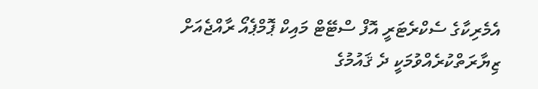އެމެރިކާގެ ސެކްރެޓަރީ އޮފް ސްޓޭޓް މައިކް ޕޮމްޕެއޯ ރާއްޖެއަށް ޒިޔާރަތްކުރެއްވުމަކީ ދެ ޤައުމުގެ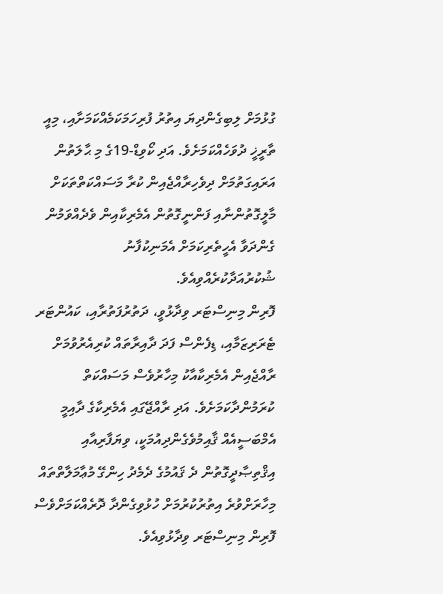ގުޅުމަށް ލިބިގެންދިޔަ އިތުރު ފުރިހަމަކަމެއްކަމަށާއި، މިއީ ތާރީޚީ ދުވަހެއްކަމަށެވެ. އަދި ކޯވިޑް-19ގެ މި ޙާލަތުން އަރައިގަތުމަށް ދިވެހިރާއްޖެއިން ކުރާ މަސައްކަތްތަކަށް މާލީގޮތުންނާއި ފަންނީގޮތުން އެމެރިކާއިން ވެދެއްވަމުން ގެންދަވާ އެހީތެރިކަމަށް އެމަނިކުފާނު ޝުކުރުއަދާކުރެއްވިއެވެ.
ފޮރިން މިނިސްޓަރ ވިދާޅުވީ، ދަތުރުފަތުރާއި، ކައުންޓަރ ޓެރަރިޒަމާއި، ޑިފެންސް ފަދަ ދާއިރާތައް ކުރިއެރުވުމަށް ރާއްޖެއިން އެމެރިކާއާކު މިހާރުވެސް މަސައްކަތް ކުރަމުންދާކަމަށެވެ. އަދި ރާއްޖޭގައި އެމެރިކާގެ ދާއިމީ އެމްބަސީއެއް ޤާއިމުވެގެންދިއުމަކީ، ވިޔަފާރިއާއި އިޤްތިޞާދީގޮތުން ދެ ޤައުމުގެ ދެމެދު ހިންގޭ މުޢާމަލާތްތައް މިހާރަށްވުރެ އިތުރުކުރުމަށް ހުޅުވިގެންދާ ދޮރެއްކަމަށްވެސް ފޮރިން މިނިސްޓަރ ވިދާޅުވިއެވެ.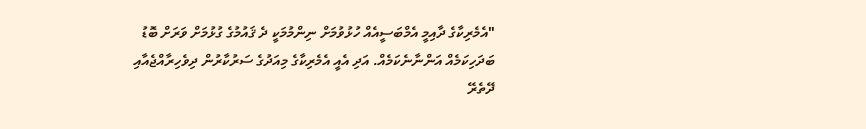"އެމެރިކާގެ ދާއިމީ އެމްބަސީއެއް ހުޅުވުމަށް ނިންމުމަކީ ދެ ޤައުމުގެ ގުޅުމަށް ވަރަށް ބޮޑު ބަދަހިކަމެއް އަންނާނެކަމެއް. އަދި އެއީ އެމެރިކާގެ މިއަދުގެ ސަރުކާރުން ދިވެހިރާއްޖެއާއި ދޭތެރޭ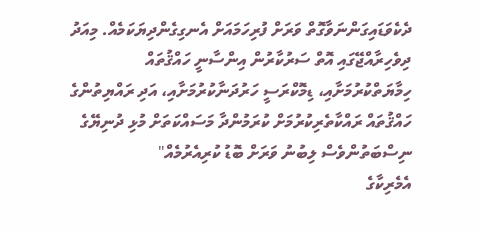ދެކެވަޑައިގަންނަވާގޮތް ވަރަށް ފުރިހަމައަށް އެނގިގެންދިޔަކަމެއް. މިއަދު ދިވެހިރާއްޖޭގައި އޮތް ސަރުކާރުން އިންސާނީ ހައްޤުތައް ހިމާޔަތްކުރުމަށާއި، ޑިމޮކްރަސީ ހަރުދަނާކުރުމަށާއި، އަދި ރައްޔިތުންގެ ހައްޤުތައް ރައްކާތެރިކުރުމަށް ކުރަމުންދާ މަސައްކަތަށް މުޅި ދުނިޔޭގެ ނިސްބަތުންވެސް ލިބުނު ވަރަށް ބޮޑު ކުރިއެރުމެއް"
އެމެރިކާގެ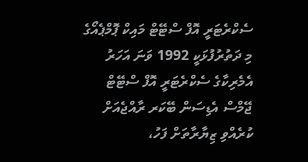ސެކްރެޓަރީ އޮފް ސްޓޭޓް މައިކް ޕޮމްޕެއޯގެ މި ދަތުރުފުޅަކީ 1992 ވަނަ އަހަރު އެމެރިކާގެ ސެކްރެޓަރީ އޮފް ސްޓޭޓް ޖޭމްސް އެޑިސަން ބޭކަރ ރާއްޖެއަށް ކުރެއްވި ޒިޔާރާތަށް ފަހު،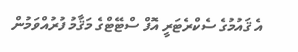އެ ޤައުމުގެ ސެކްރެޓަރީ އޮފް ސްޓޭޓްގެ މަޤާމު ފުރުއްވަމުން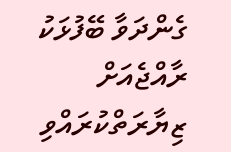ގެންދަވާ ބޭފުޅަކު ރާއްޖެއަށް ޒިޔާރަތްކުރައްވި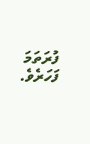ފުރަތަމަ ފަހަރެވެ.